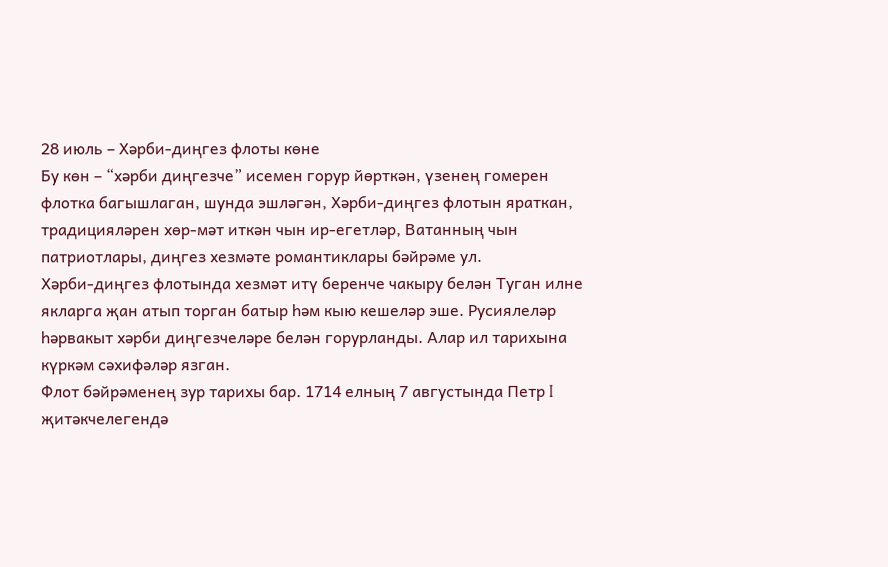28 июль – Хәрби-диңгез флоты көне
Бу көн – “хәрби диңгезче” исемен горур йөрткән, үзенең гомерен флотка багышлаган, шунда эшләгән, Хәрби-диңгез флотын яраткан, традицияләрен хөр-мәт иткән чын ир-егетләр, Ватанның чын патриотлары, диңгез хезмәте романтиклары бәйрәме ул.
Хәрби-диңгез флотында хезмәт итү беренче чакыру белән Туган илне якларга җан атып торган батыр һәм кыю кешеләр эше. Русиялеләр һәрвакыт хәрби диңгезчеләре белән горурланды. Алар ил тарихына күркәм сәхифәләр язган.
Флот бәйрәменең зур тарихы бар. 1714 елның 7 августында Петр I җитәкчелегендә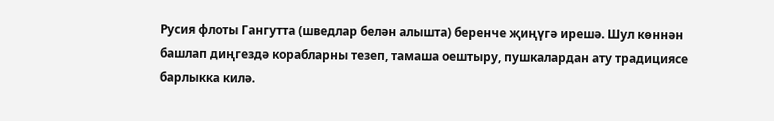Русия флоты Гангутта (шведлар белән алышта) беренче җиңүгә ирешә. Шул көннән башлап диңгездә корабларны тезеп, тамаша оештыру, пушкалардан ату традициясе барлыкка килә.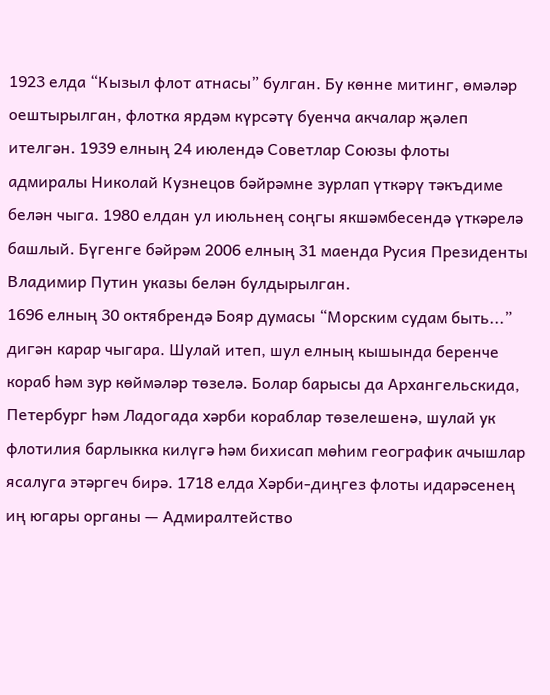1923 елда “Кызыл флот атнасы” булган. Бу көнне митинг, өмәләр оештырылган, флотка ярдәм күрсәтү буенча акчалар җәлеп ителгән. 1939 елның 24 июлендә Советлар Союзы флоты адмиралы Николай Кузнецов бәйрәмне зурлап үткәрү тәкъдиме белән чыга. 1980 елдан ул июльнең соңгы якшәмбесендә үткәрелә башлый. Бүгенге бәйрәм 2006 елның 31 маенда Русия Президенты Владимир Путин указы белән булдырылган.
1696 елның 30 октябрендә Бояр думасы “Морским судам быть...” дигән карар чыгара. Шулай итеп, шул елның кышында беренче кораб һәм зур көймәләр төзелә. Болар барысы да Архангельскида, Петербург һәм Ладогада хәрби кораблар төзелешенә, шулай ук флотилия барлыкка килүгә һәм бихисап мөһим географик ачышлар ясалуга этәргеч бирә. 1718 елда Хәрби-диңгез флоты идарәсенең иң югары органы — Адмиралтейство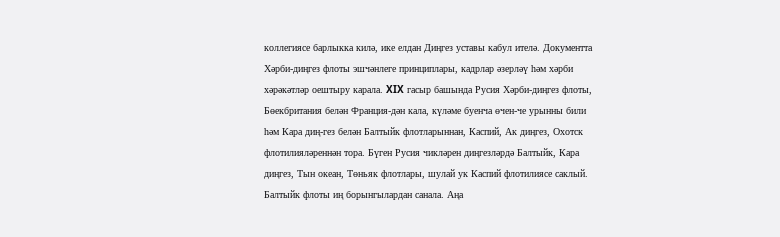коллегиясе барлыкка килә, ике елдан Диңгез уставы кабул ителә. Документта Хәрби-диңгез флоты эшчәнлеге принциплары, кадрлар әзерләү һәм хәрби хәрәкәтләр оештыру карала. XIX гасыр башында Русия Хәрби-диңгез флоты, Бөекбритания белән Франция-дән кала, күләме буенча өчен-че урынны били һәм Кара диң-гез белән Балтыйк флотларыннан, Каспий, Ак диңгез, Охотск флотилияләреннән тора. Бүген Русия чикләрен диңгезләрдә Балтыйк, Кара диңгез, Тын океан, Төньяк флотлары, шулай ук Каспий флотилиясе саклый.
Балтыйк флоты иң борынгылардан санала. Аңа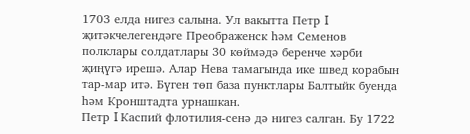1703 елда нигез салына. Ул вакытта Петр I җитәкчелегендәге Преображенск һәм Семенов полклары солдатлары 30 көймәдә беренче хәрби җиңүгә ирешә. Алар Нева тамагында ике швед корабын тар-мар итә. Бүген төп база пунктлары Балтыйк буенда һәм Кронштадта урнашкан.
Петр I Каспий флотилия-сенә дә нигез салган. Бу 1722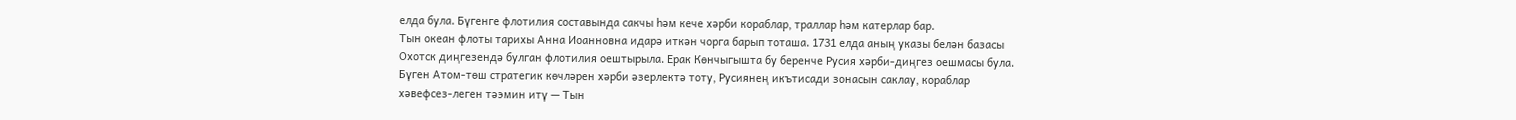елда була. Бүгенге флотилия составында сакчы һәм кече хәрби кораблар, траллар һәм катерлар бар.
Тын океан флоты тарихы Анна Иоанновна идарә иткән чорга барып тоташа. 1731 елда аның указы белән базасы Охотск диңгезендә булган флотилия оештырыла. Ерак Көнчыгышта бу беренче Русия хәрби-диңгез оешмасы була. Бүген Атом-төш стратегик көчләрен хәрби әзерлектә тоту, Русиянең икътисади зонасын саклау, кораблар хәвефсез-леген тәэмин итү — Тын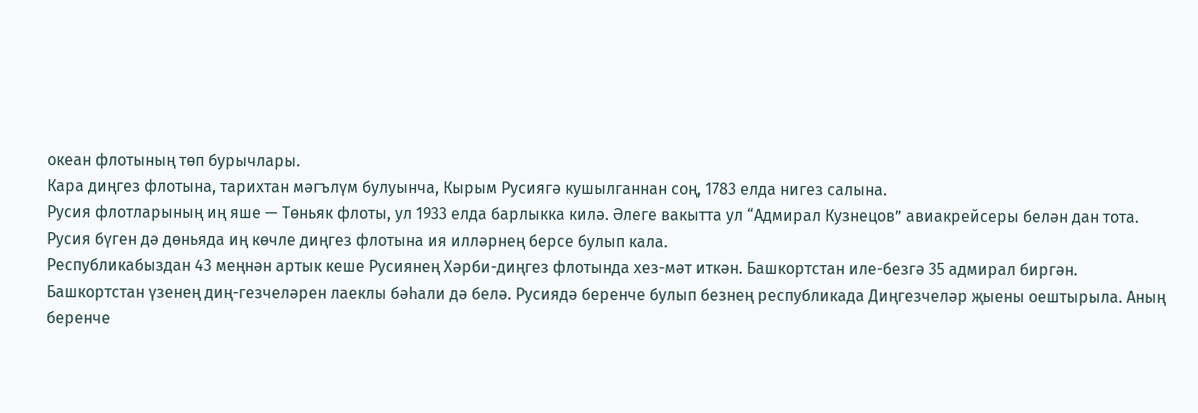океан флотының төп бурычлары.
Кара диңгез флотына, тарихтан мәгълүм булуынча, Кырым Русиягә кушылганнан соң, 1783 елда нигез салына.
Русия флотларының иң яше — Төньяк флоты, ул 1933 елда барлыкка килә. Әлеге вакытта ул “Адмирал Кузнецов” авиакрейсеры белән дан тота.
Русия бүген дә дөньяда иң көчле диңгез флотына ия илләрнең берсе булып кала.
Республикабыздан 43 меңнән артык кеше Русиянең Хәрби-диңгез флотында хез-мәт иткән. Башкортстан иле-безгә 35 адмирал биргән.
Башкортстан үзенең диң-гезчеләрен лаеклы бәһали дә белә. Русиядә беренче булып безнең республикада Диңгезчеләр җыены оештырыла. Аның беренче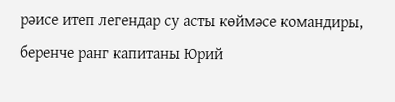рәисе итеп легендар су асты көймәсе командиры, беренче ранг капитаны Юрий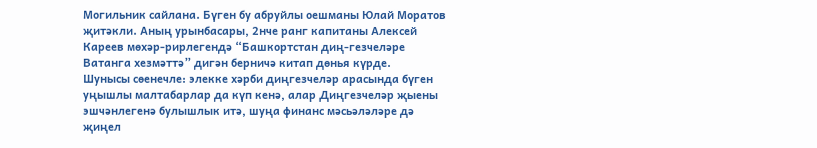Могильник сайлана. Бүген бу абруйлы оешманы Юлай Моратов җитәкли. Аның урынбасары, 2нче ранг капитаны Алексей Кареев мөхәр-рирлегендә “Башкортстан диң-гезчеләре Ватанга хезмәттә” дигән берничә китап дөнья күрде.
Шунысы сөенечле: элекке хәрби диңгезчеләр арасында бүген уңышлы малтабарлар да күп кенә, алар Диңгезчеләр җыены эшчәнлегенә булышлык итә, шуңа финанс мәсьәләләре дә җиңел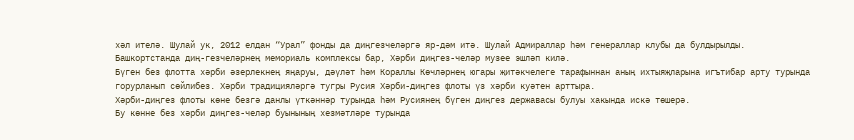хәл ителә. Шулай ук, 2012 елдан “Урал” фонды да диңгезчеләргә яр-дәм итә. Шулай Адмираллар һәм генераллар клубы да булдырылды. Башкортстанда диң-гезчеләрнең мемориаль комплексы бар, Хәрби диңгез-челәр музее эшләп килә.
Бүген без флотта хәрби әзерлекнең яңаруы, дәүләт һәм Кораллы Көчләрнең югары җитәкчелеге тарафыннан аның ихтыяҗларына игътибар арту турында горурланып сөйлибез. Хәрби традицияләргә тугры Русия Хәрби-диңгез флоты үз хәрби куәтен арттыра.
Хәрби-диңгез флоты көне безгә данлы үткәннәр турында һәм Русиянең бүген диңгез державасы булуы хакында искә төшерә.
Бу көнне без хәрби диңгез-челәр буынының хезмәтләре турында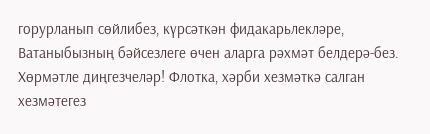горурланып сөйлибез, күрсәткән фидакарьлекләре, Ватаныбызның бәйсезлеге өчен аларга рәхмәт белдерә-без. Хөрмәтле диңгезчеләр! Флотка, хәрби хезмәткә салган хезмәтегез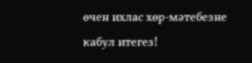өчен ихлас хөр-мәтебезне кабул итегез!